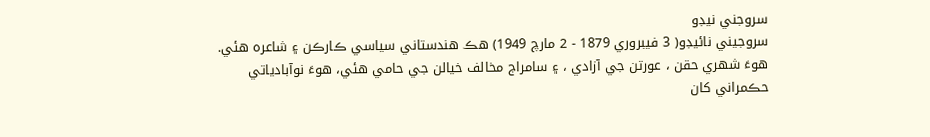سروجني نيڊو
سروجيني نائيڊو( 3 فيبروري 1879 - 2 مارچ 1949) هڪ هندستاني سياسي ڪارڪن ۽ شاعره هئي. هوءَ شهري حقن ، عورتن جي آزادي ، ۽ سامراج مخالف خيالن جي حامي هئي، هوءَ نوآبادياتي حڪمراني کان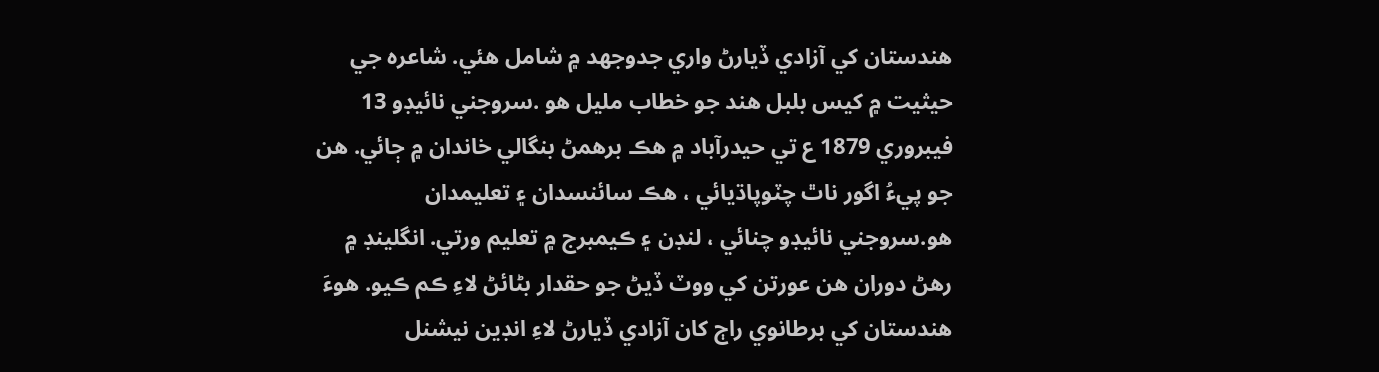هندستان کي آزادي ڏيارڻ واري جدوجهد ۾ شامل هئي. شاعره جي حيثيت ۾ کيس بلبل هند جو خطاب مليل هو .سروجني نائيڊو 13 فيبروري 1879 ع تي حيدرآباد ۾ هڪ برهمڻ بنگالي خاندان ۾ ڄائي. هن جو پيءُ اگور ناٿ چٽوپاڌيائي ، هڪ سائنسدان ۽ تعليمدان هو.سروجني نائيڊو چنائي ، لنڊن ۽ ڪيمبرج ۾ تعليم ورتي. انگلينڊ ۾ رهڻ دوران هن عورتن کي ووٽ ڏيڻ جو حقدار بڻائڻ لاءِ ڪم ڪيو. هوءَ هندستان کي برطانوي راڄ کان آزادي ڏيارڻ لاءِ انڊين نيشنل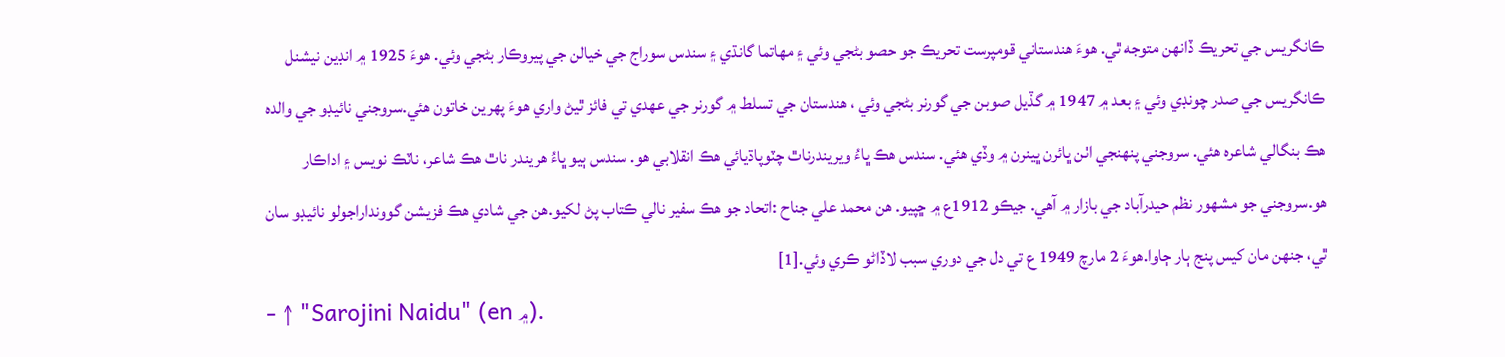ڪانگريس جي تحريڪ ڏانهن متوجه ٿي. هوءَ هندستاني قومپرست تحريڪ جو حصو بڻجي وئي ۽ مهاتما گانڌي ۽ سندس سوراج جي خيالن جي پيروڪار بڻجي وئي. هوءَ 1925 ۾ انڊين نيشنل ڪانگريس جي صدر چونڊي وئي ۽ بعد ۾ 1947 ۾ گڏيل صوبن جي گورنر بڻجي وئي ، هندستان جي تسلط ۾ گورنر جي عهدي تي فائز ٿيڻ واري هوءَ پهرين خاتون هئي.سروجني نائيڊو جي والده هڪ بنگالي شاعره هئي. سروجني پنهنجي اٺن ڀائرن ڀينرن ۾ وڏي هئي. سندس هڪ ڀاءُ ويريندرناٿ چٽوپاڌيائي هڪ انقلابي هو. سندس ٻيو ڀاءُ هريندر ناٿ هڪ شاعر، ناٽڪ نويس ۽ اداڪار هو.سروجني جو مشهور نظم حيدرآباد جي بازار ۾ آهي. جيڪو 1912ع ۾ ڇپيو. هن محمد علي جناح :اتحاد جو هڪ سفير نالي ڪتاب پڻ لکيو.هن جي شادي هڪ فزيشن گوونداراجولو نائيڊو سان ٿي، جنهن مان کيس پنج ٻار ڄاوا.هوءَ 2 مارچ 1949 ع تي دل جي دوري سبب لاڏاڻو ڪري وئي.[1]
- ↑ "Sarojini Naidu" (en ۾).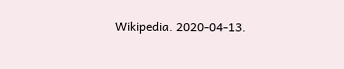Wikipedia. 2020-04-13.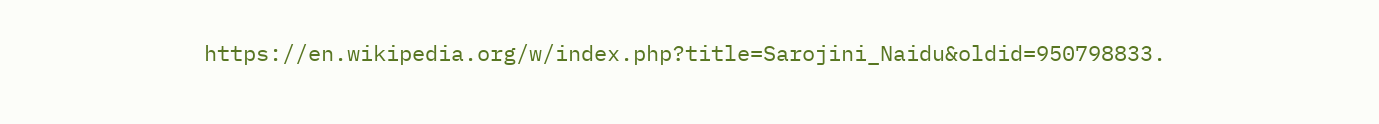https://en.wikipedia.org/w/index.php?title=Sarojini_Naidu&oldid=950798833.